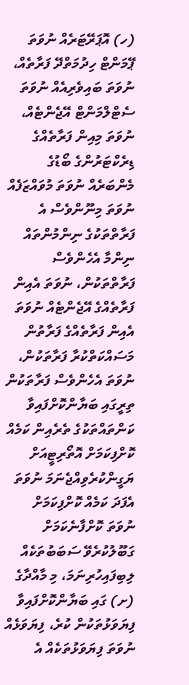(ހ) އޮޕަރޭޓަރެއް ނުވަތަ ޕޭމަންޓް ހިދުމަތްދޭ ފަރާތެއް، ނުވަތަ ބައިވެރިއެއް ނުވަތަ ސެޓްލްމަންޓް އޭޖެންޓެއް، ނުވަތަ މިއިން ފަރާތެއްގެ ޑިރެކްޓަރުންގެ ބޯޑުގެ މެންބަރެއް ނުވަތަ މުވައްޒަފެއް ނުވަތަ މިނޫންވެސް އެ ފަރާތްތަކުގެ ނިންމުންތައް ނިންމާ އެހެންވެސް ފަރާތްތަކުން، ނުވަތަ އެއިން ފަރާތެއްގެ އޭޖެންޓެއް ނުވަތަ އެއިން ފަރާތެއްގެ ފަރާތުން މަސައްކަތްކުރާ ފަރާތަކުން، ނުވަތަ އެހެންވެސް ފަރާތަކުން ތިރީގައި ބަޔާންކޮށްފައިވާ ކަންތައްތަކުގެ ތެރެއިން ކަމެއް ކޮށްފިކަމަށް އޮތޯރިޓީއަށް ޔަގީންކުރެވިއްޖެނަމަ ނުވަތަ އެފަދަ ކަމެއް ކޮށްފިކަމަށް ނުވަތަ ކޮށްފާނެކަމަށް ގަބޫލުކުރެވޭ ސަބަބުތަކެއް ލިބިފައިހުރިނަމަ، މި މާއްދާގެ (ށ) ގައި ބަޔާންކޮށްފައިވާ ފިޔަވަޅުތަކުން ކުރެ، ފިޔަވަޅެއް ނުވަތަ ފިޔަވަޅުތަކެއް އެ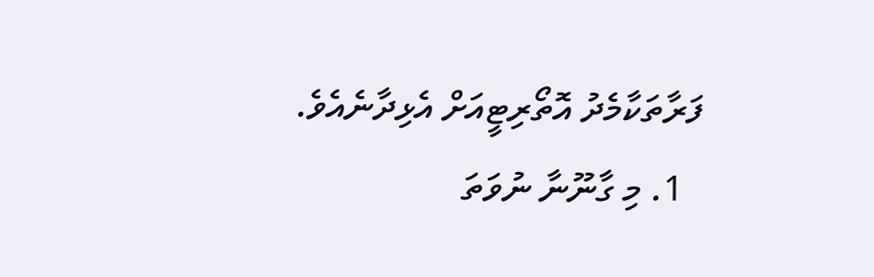ފަރާތަކާމެދު އޮތޯރިޓީއަށް އެޅިދާނެއެވެ.
  1. މި ގާނޫނާ ނުވަތަ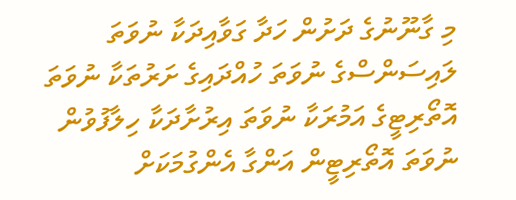މި ގާނޫނުގެ ދަށުން ހަދާ ގަވާއިދަކާ ނުވަތަ ލައިސަންސްގެ ނުވަތަ ހުއްދައިގެ ށަރުތަކާ ނުވަތަ އޮތޯރިޓީގެ އަމުރަކާ ނުވަތަ އިރުށާދަކާ ހިލާފުވުން ނުވަތަ އޮތޯރިޓީން އަންގާ އެންގުމަކަށް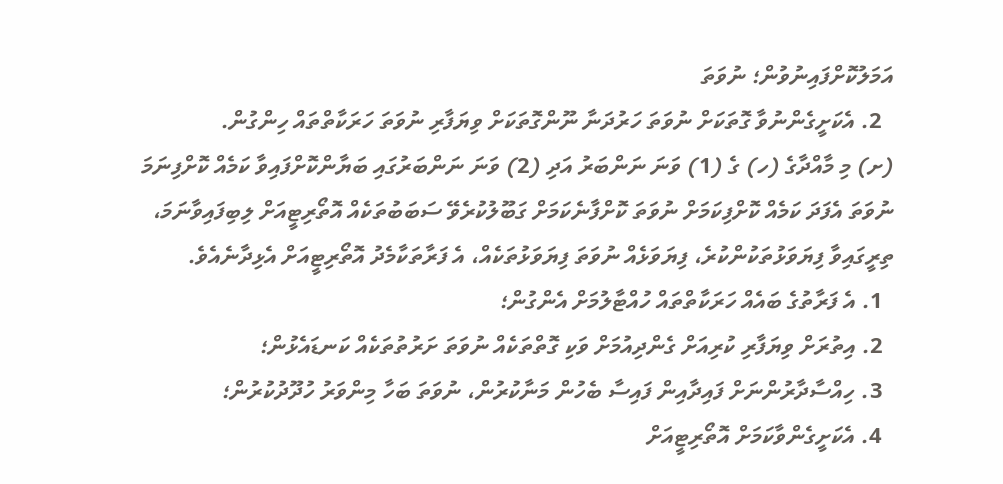އަމަލުކޮށްފައިނުވުން؛ ނުވަތަ
  2. އެކަށީގެންނުވާ ގޮތަކަށް ނުވަތަ ހަރުދަނާ ނޫންގޮތަކަށް ވިޔަފާރި ނުވަތަ ހަރަކާތްތައް ހިންގުން.
(ށ) މި މާއްދާގެ (ހ) ގެ (1) ވަނަ ނަންބަރު އަދި (2) ވަނަ ނަންބަރުގައި ބަޔާންކޮށްފައިވާ ކަމެއް ކޮށްފިނަމަ ނުވަތަ އެފަދަ ކަމެއް ކޮށްފިކަމަށް ނުވަތަ ކޮށްފާނެކަމަށް ގަބޫލުކުރެވޭ ސަބަބުތަކެއް އޮތޯރިޓީއަށް ލިބިފައިވާނަމަ، ތިރީގައިވާ ފިޔަވަޅުތަކުންކުރެ، ފިޔަވަޅެއް ނުވަތަ ފިޔަވަޅުތަކެއް، އެ ފަރާތަކާމެދު އޮތޯރިޓީއަށް އެޅިދާނެއެވެ.
  1. އެ ފަރާތުގެ ބައެއް ހަރަކާތްތައް ހުއްޓާލުމަށް އެންގުން؛
  2. އިތުރަށް ވިޔަފާރި ކުރިއަށް ގެންދިއުމަށް ވަކި ގޮތްތަކެއް ނުވަތަ ށަރުތުތަކެއް ކަނޑައެޅުން؛
  3. ހިއްސާދާރުންނަށް ފައިދާއިން ފައިސާ ބެހުން މަނާކުރުން، ނުވަތަ ބަހާ މިންވަރު ހުދޫދުކުރުން؛
  4. އެކަށީގެންވާކަމަށް އޮތޯރިޓީއަށް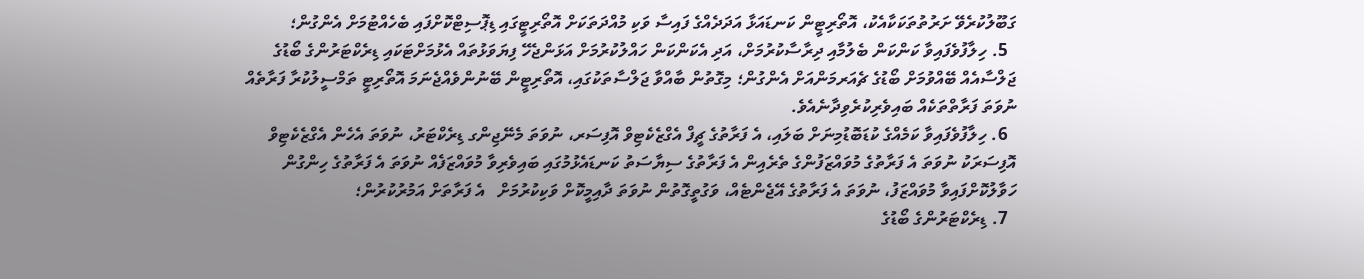ގަބޫލުކުރެވޭ ށަރުތުތަކަކާއެކު، އޮތޯރިޓީން ކަނޑައަޅާ އަދަދެއްގެ ފައިސާ ވަކި މުއްދަތަކަށް އޮތޯރިޓީގައި ޑިޕޮސިޓްކޮށްފައި ބެހެއްޓުމަށް އެންގުން؛
  5. ހިލާފުވެފައިވާ ކަންކަން ބެލުމާއި ދިރާސާކުރުމަށް، އަދި އެކަންކަން ހައްލުކުރުމަށް އަޅަންޖެހޭ ފިޔަވަޅުތައް އެޅުމަށްޓަކައި ޑިރެކްޓަރުންގެ ބޯޑުގެ ޖަލްސާއެއް ބޭއްވުމަށް ބޯޑުގެ ޗެއަރމަންއަށް އެންގުން؛ މިގޮތުން ބާއްވާ ޖަލްސާތަކުގައި، އޮތޯރިޓީން ބޭނުންވެއްޖެނަމަ އޮތޯރިޓީ ތަމްސީލުކުރާ ފަރާތެއް ނުވަތަ ފަރާތްތަކެއް ބައިވެރިކުރެވިދާނެއެވެ.
  6. ހިލާފުވެފައިވާ ކަމެއްގެ ކުޑަބޮޑުމިނަށް ބަލައި، އެ ފަރާތުގެ ޗީފް އެގްޒެކެޓިވް އޮފިސަރ، ނުވަތަ މެނޭޖިންގ ޑިރެކްޓަރު، ނުވަތަ އެހެން އެގްޒެކެޓިވް އޮފިސަރަކު ނުވަތަ އެ ފަރާތުގެ މުވައްޒަފުންގެ ތެރެއިން އެ ފަރާތުގެ ސިޔާސަތު ކަނޑައެޅުމުގައި ބައިވެރިވާ މުވައްޒަފެއް ނުވަތަ އެ ފަރާތުގެ ހިންގުން ހަވާލުކޮށްފައިވާ މުވައްޒަފު، ނުވަތަ އެ ފަރާތުގެ އޭޖެންޓެއް، ވަގުތީގޮތުން ނުވަތަ ދާއިމީކޮށް ވަކިކުރުމަށް   އެ ފަރާތަށް އަމުރުކުރުން؛
  7. ޑިރެކްޓަރުންގެ ބޯޑުގެ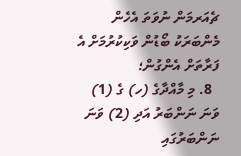ޗެއަރމަން ނުވަތަ އެހެން މެންބަރަކު ބޯޑުން ވަކިކުރުމަށް އެ ފަރާތަށް އެންގުން؛
  8. މި މާއްދާގެ (ހ) ގެ (1) ވަނަ ނަންބަރު އަދި (2) ވަނަ ނަންބަރުގައި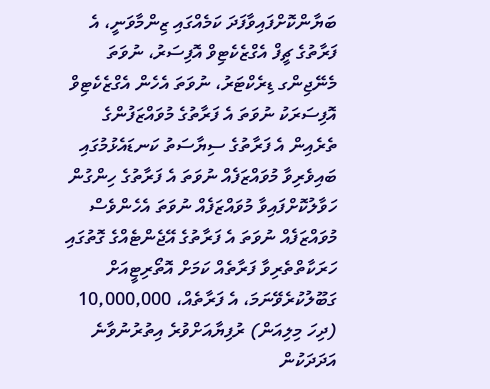ބަޔާންކޮށްފައިވާފަދަ ކަމެއްގައި ޒިންމާވަނީ، އެ ފަރާތުގެ ޗީފް އެގްޒެކެޓިވް އޮފިސަރު، ނުވަތަ މެނޭޖިންގ ޑިރެކްޓަރު، ނުވަތަ އެހެން އެގްޒެކެޓިވް އޮފިސަރަކު ނުވަތަ އެ ފަރާތުގެ މުވައްޒަފުންގެ ތެރެއިން އެ ފަރާތުގެ ސިޔާސަތު ކަނޑައެޅުމުގައި ބައިވެރިވާ މުވައްޒަފެއް ނުވަތަ އެ ފަރާތުގެ ހިންގުން ހަވާލުކޮށްފައިވާ މުވައްޒަފެއް ނުވަތަ އެހެންވެސް މުވައްޒަފެއް ނުވަތަ އެ ފަރާތުގެ އޭޖެންޓެއްގެ ގޮތުގައި ހަރަކާތްތެރިވާ ފަރާތެއް ކަމަށް އޮތޯރިޓީއަށް ގަބޫލުކުރެވޭނަމަ، އެ ފަރާތެއް، 10,000,000 (ދިހަ މިލިއަން) ރުފިޔާއަށްވުރެ އިތުރުނުވާނެ އަދަދަކުން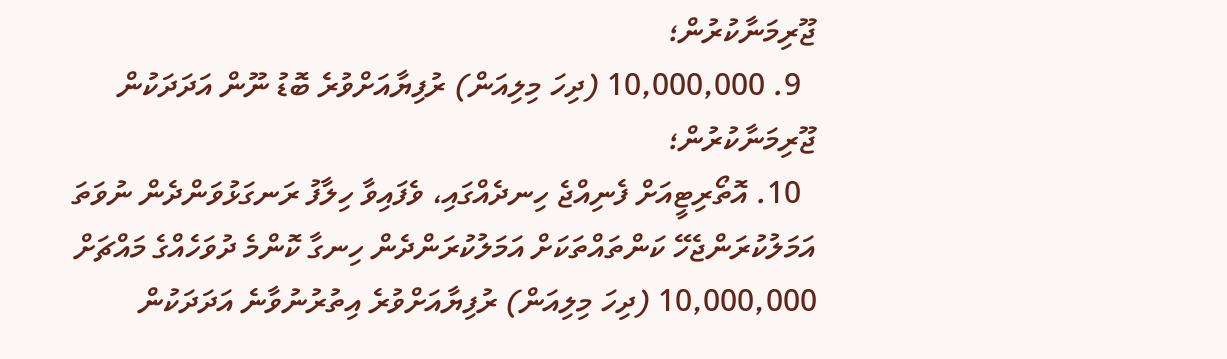ޖޫރިމަނާކުރުން؛
  9. 10,000,000 (ދިހަ މިލިއަން) ރުފިޔާއަށްވުރެ ބޮޑު ނޫން އަދަދަކުން ޖޫރިމަނާކުރުން؛
  10. އޮތޯރިޓީއަށް ފެނިއްޖެ ހިނދެއްގައި، ވެފައިވާ ހިލާފު ރަނގަޅުވަންދެން ނުވަތަ އަމަލުކުރަންޖެހޭ ކަންތައްތަކަށް އަމަލުކުރަންދެން ހިނގާ ކޮންމެ ދުވަހެއްގެ މައްޗަށް 10,000,000 (ދިހަ މިލިއަން) ރުފިޔާއަށްވުރެ އިތުރުނުވާނެ އަދަދަކުން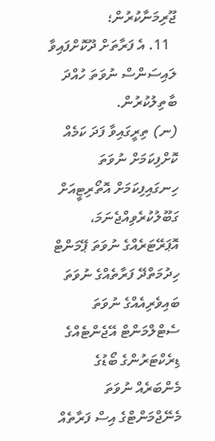ޖޫރިމަނާކުރުން؛
  11. އެ ފަރާތަށް ދޫކޮށްފައިވާ ލައިސަންސް ނުވަތަ ހުއްދަ ބާތިލުކުރުން.
(ނ) ތިރީގައިވާ ފަދަ ކަމެއް ކޮށްފިކަމަށް ނުވަތަ ހިނގައިފިކަމަށް އޮތޯރިޓީއަށް ގަބޫލުކުރެވިއްޖެނަމަ، އޮޕަރޭޓަރެއްގެ ނުވަތަ ޕޭމަންޓް ހިދުމަތްދޭ ފަރާތެއްގެ ނުވަތަ ބައިވެރިއެއްގެ ނުވަތަ ސެޓްލްމަންޓް އޭޖެންޓެއްގެ ޑިރެކްޓަރުންގެ ބޯޑުގެ މެންބަރެއް ނުވަތަ މެނޭޖްމަންޓްގެ އިސް ފަރާތެއް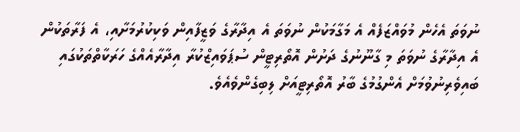ނުވަތަ އެހެން މުވައްޒަފެއް އެ މަގާމަކުން ނުވަތަ އެ އިދާރާގެ ވަޒީފާއިން ވަކިކުރުމަށާއި، އެ ފަރާތަކުން އެ އިދާރާގެ ނުވަތަ މި ގާނޫނުގެ ދަށުން އޮތޯރިޓީން ސުޕަވައިޒްކުރާ އިދާރާއެއްގެ ހަރަކާތްތަކުގައި ބައިވެރިނުވުމަށް އެންގުމުގެ ބާރު އޮތޯރިޓީއަށް ލިބިގެންވެއެވެ.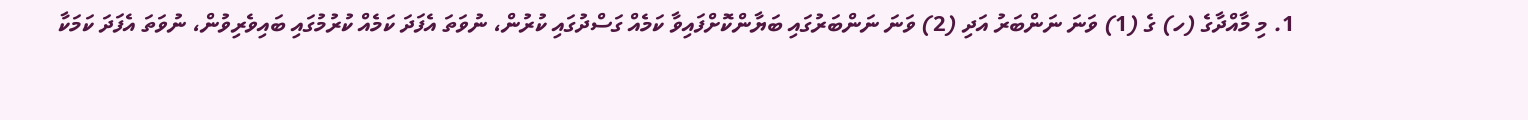1. މި މާއްދާގެ (ހ) ގެ (1) ވަނަ ނަންބަރު އަދި (2) ވަނަ ނަންބަރުގައި ބަޔާންކޮށްފައިވާ ކަމެއް ގަސްދުގައި ކުރުން، ނުވަތަ އެފަދަ ކަމެއް ކުރުމުގައި ބައިވެރިވުން، ނުވަތަ އެފަދަ ކަމަކާ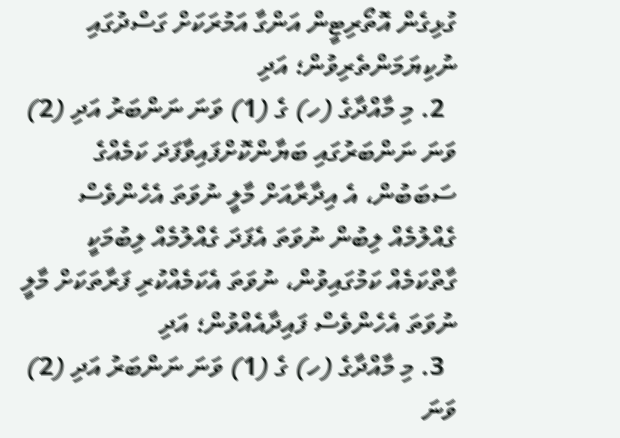ގުޅިގެން އޮތޯރިޓީން އަންގާ އަމުރަކަށް ގަސްދުގައި ނުކިޔަމަންތެރިވުން؛ އަދި
  2. މި މާއްދާގެ (ހ) ގެ (1) ވަނަ ނަންބަރު އަދި (2) ވަނަ ނަންބަރުގައި ބަޔާންކޮށްފައިވާފަދަ ކަމެއްގެ ސަބަބުން، އެ އިދާރާއަށް މާލީ ނުވަތަ އެހެންވެސް ގެއްލުމެއް ލިބުން ނުވަތަ އެފަދަ ގެއްލުމެއް ލިބުމަކީ ގާތްކަމެއް ކަމުގައިވުން، ނުވަތަ އެކަމެއްކުރި ފަރާތަކަށް މާލީ ނުވަތަ އެހެންވެސް ފައިދާއެއްވުން؛ އަދި
  3. މި މާއްދާގެ (ހ) ގެ (1) ވަނަ ނަންބަރު އަދި (2) ވަނަ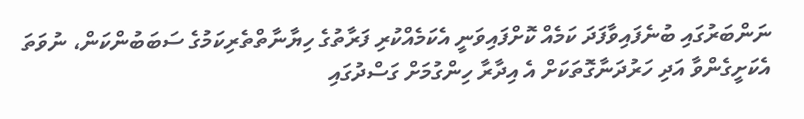ނަންބަރުގައި ބުނެފައިވާފަދަ ކަމެއް ކޮށްފައިވަނީ އެކަމެއްކުރި ފަރާތުގެ ހިޔާނާތްތެރިކަމުގެ ސަބަބުންކަން، ނުވަތަ އެކަށީގެންވާ އަދި ހަރުދަނާގޮތަކަށް އެ އިދާރާ ހިންގުމަށް ގަސްދުގައި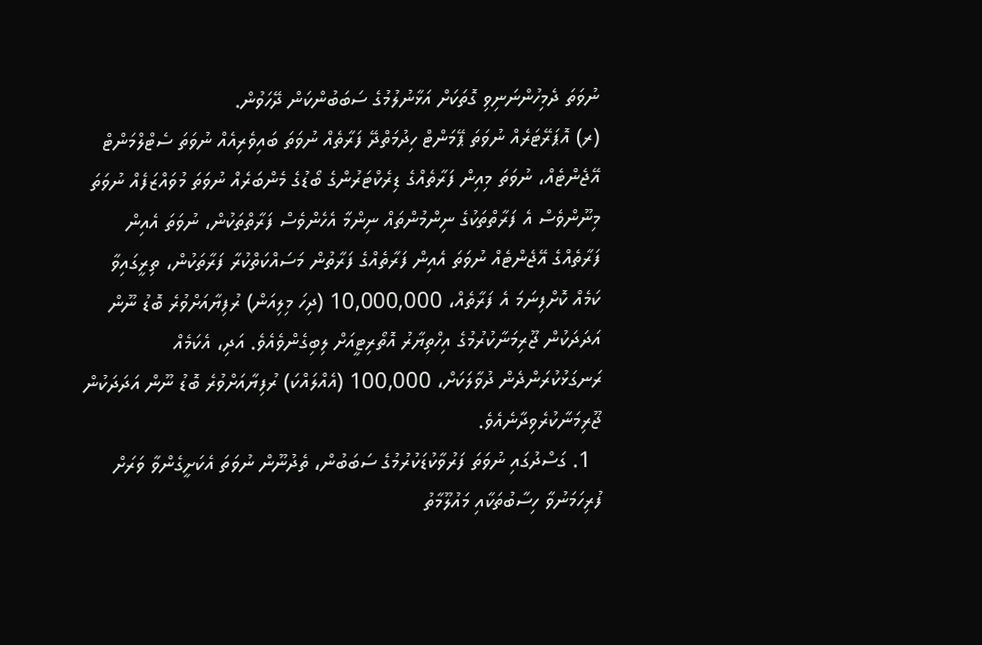ނުވަތަ ދެމިހުންނަނިވި ގޮތަކަށް އަޅާނުލުމުގެ ސަބަބުންކަން ދޭހަވުން.
(ރ) އޮޕަރޭޓަރެއް ނުވަތަ ޕޭމަންޓް ހިދުމަތްދޭ ފަރާތެއް ނުވަތަ ބައިވެރިއެއް ނުވަތަ ސެޓްލްމަންޓް އޭޖެންޓެއް، ނުވަތަ މިއިން ފަރާތެއްގެ ޑިރެކްޓަރުންގެ ބޯޑުގެ މެންބަރެއް ނުވަތަ މުވައްޒަފެއް ނުވަތަ މިނޫންވެސް އެ ފަރާތްތަކުގެ ނިންމުންތައް ނިންމާ އެހެންވެސް ފަރާތްތަކުން، ނުވަތަ އެއިން ފަރާތެއްގެ އޭޖެންޓެއް ނުވަތަ އެއިން ފަރާތެއްގެ ފަރާތުން މަސައްކަތްކުރާ ފަރާތަކުން، ތިރީގައިވާ ކަމެއް ކޮށްފިނަމަ އެ ފަރާތެއް، 10,000,000 (ދިހަ މިލިއަން) ރުފިޔާއަށްވުރެ ބޮޑު ނޫން އަދަދަކުން ޖޫރިމަނާކުރުމުގެ އިހްތިޔާރު އޮތޯރިޓީއަށް ލިބިގެންވެއެވެ. އަދި، އެކަމެއް ރަނގަޅުކުރަންދެން ދުވާލަކަށް، 100,000 (އެއްލައްކަ) ރުފިޔާއަށްވުރެ ބޮޑު ނޫން އަދަދަކުން ޖޫރިމަނާކުރެވިދާނެއެވެ.
  1. ގަސްދުގައި ނުވަތަ ފަރުވާކުޑަކުރުމުގެ ސަބަބުން، ތެދުނޫން ނުވަތަ އެކަށީގެންވާ ވަރަށް ފުރިހަމަނުވާ ހިސާބުތަކާއި މައުލޫމާތު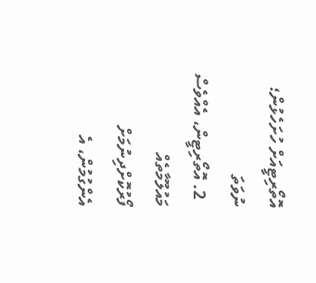އޮތޯރިޓީއަށް ހުށަހެޅުން؛ ނުވަތަ
  2. އޮތޯރިޓީން، އެއްވެސް މައުލޫމާތެއް ފޯރުކޮށްދިނުމަށް އެންގުމުން، އެ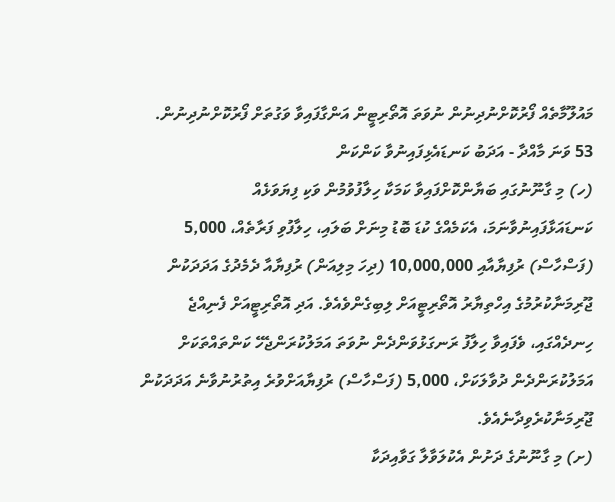މައުލޫމާތެއް ފޯރުކޮށްނުދިނުން ނުވަތަ އޮތޯރިޓީން އަންގާފައިވާ ވަގުތަށް ފޯރުކޮށްނުދިނުން.
53 ވަނަ މާއްދާ - އަދަބު ކަނޑައެޅިފައިނުވާ ކަންކަން
(ހ) މި ގާނޫނުގައި ބަޔާންކޮށްފައިވާ ކަމަކާ ހިލާފުވުމުން ވަކި ފިޔަވަޅެއް ކަނޑައަޅާފައިނުވާނަމަ، އެކަމެއްގެ ކުޑަ ބޮޑު މިނަށް ބަލައި، ހިލާފުވި ފަރާތެއް، 5,000 (ފަސްހާސް) ރުފިޔާއާއި 10,000,000 (ދިހަ މިލިއަން) ރުފިޔާއާ ދެމެދުގެ އަދަދަކުން ޖޫރިމަނާކުރުމުގެ އިހްތިޔާރު އޮތޯރިޓީއަށް ލިބިގެންވެއެވެ. އަދި އޮތޯރިޓީއަށް ފެނިއްޖެ ހިނދެއްގައި، ވެފައިވާ ހިލާފު ރަނގަޅުވަންދެން ނުވަތަ އަމަލުކުރަންޖެހޭ ކަންތައްތަކަށް އަމަލުކުރަންދެން ދުވާލަކަށް، 5,000 (ފަސްހާސް) ރުފިޔާއަށްވުރެ އިތުރުނުވާނެ އަދަދަކުން ޖޫރިމަނާކުރެވިދާނެއެވެ.
(ށ) މި ގާނޫނުގެ ދަށުން އެކުލަވާލާ ގަވާއިދަކާ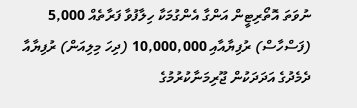ނުވަތަ އޮތޯރިޓީން އަންގާ އެންގުމަކާ ހިލާފުވާ ފަރާތެއް 5,000 (ފަސްހާސް) ރުފިޔާއާއި 10,000,000 (ދިހަ މިލިއަން) ރުފިޔާއާ ދެމެދުގެ އަދަދަކުން ޖޫރިމަނާކުރުމުގެ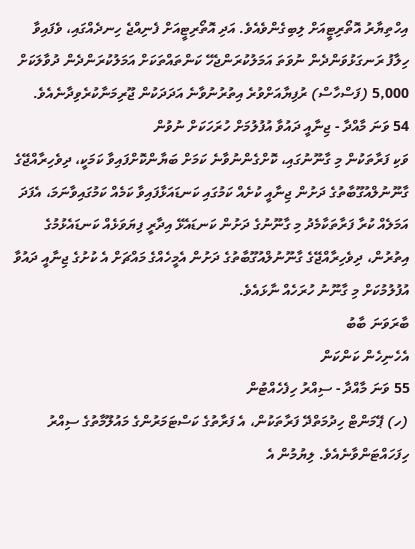އިހްތިޔާރު އޮތޯރިޓީއަށް ލިބިގެންވެއެވެ. އަދި އޮތޯރިޓީއަށް ފެނިއްޖެ ހިނދެއްގައި، ވެފައިވާ ހިލާފު ރަނގަޅުވަންދެން ނުވަތަ އަމަލުކުރަންޖެހޭ ކަންތައްތަކަށް އަމަލުކުރަންދެން ދުވާލަކަށް 5,000 (ފަސްހާސް) ރުފިޔާއަށްވުރެ އިތުރުނުވާނެ އަދަދަކުން ޖޫރިމަނާކުރެވިދާނެއެވެ.
54 ވަނަ މާއްދާ - ޖިނާއީ ދައުވާ އުފުލުމަށް ހުރަހަކަށް ނުވުން
ވަކި ފަރާތަކުން މި ގާނޫނުގައި، ކޮށްގެންނުވާނެ ކަމަށް ބަޔާންކޮށްފައިވާ ކަމަކީ، ދިވެހިރާއްޖޭގެ ގާނޫނުލްއުގޫބާތުގެ ދަށުން ޖިނާއީ ކުށެއް ކަމުގައި ކަނޑައަޅާފައިވާ ކަމެއް ކަމުގައިވާނަމަ، އެފަދަ އަމަލެއް ކުރާ ފަރާތަކާމެދު މި ގާނޫނުގެ ދަށުން ކަނޑައެޅޭ އިދާރީ ފިޔަވަޅެއް ކަނޑައެޅުމުގެ އިތުރުން، ދިވެހިރާއްޖޭގެ ގާނޫނުލްއުގޫބާތުގެ ދަށުން އެމީހެއްގެ މައްޗަށް އެ ކުށުގެ ޖިނާއީ ދައުވާ އުފުލުމުކަށް މި ގާނޫނު ހުރަހެއް ނާޅައެވެ.
ބާރަވަނަ ބާބު
އެހެނިހެން ކަންކަން
55 ވަނަ މާއްދާ - ސިއްރު ހިފެހެއްޓުން
(ހ) ޕޭމަންޓް ހިދުމަތްދޭ ފަރާތަކުން، އެ ފަރާތުގެ ކަސްޓަމަރުންގެ މައުލޫމާތުގެ ސިއްރު ހިފަހައްޓަންވާނެއެވެ. ލިޔުމުން އެ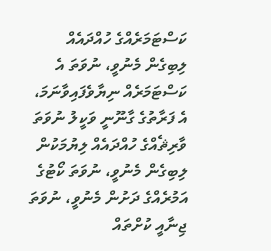ކަސްޓަމަރެއްގެ ހުއްދައެއް ލިބިގެން މެނުވީ، ނުވަތަ އެ ކަސްޓަމަރެއް ނިޔާވެފައިވާނަމަ، އެ ފަރާތުގެ ގާނޫނީ ވަކީލު ނުވަތަ ވާރިޘެއްގެ ހުއްދައެއް ލިޔުމަކުން ލިބިގެން މެނުވީ، ނުވަތަ ކޯޓުގެ އަމުރެއްގެ ދަށުން މެނުވީ، ނުވަތަ ޖިނާއީ ކުށްތައް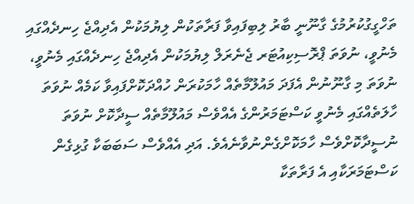ތަހްގީގުކުރުމުގެ ގާނޫނީ ބާރު ލިބިފައިވާ ފަރާތަކުން ލިޔުމަކުން އެދިއްޖެ ހިނދެއްގައި މެނުވީ، ނުވަތަ ޕްރޮސިކިއުޓަރ ޖެނެރަލް ލިޔުމަކުން އެދިއްޖެ ހިނދެއްގައި މެނުވީ، ނުވަތަ މި ގާނޫނުން އެފަދަ މައުލޫމާތެއް ހާމަކުރަން ހުއްދަކޮށްފައިވާ ކަމެއް ނުވަތަ ހާލަތެއްގައި މެނުވީ ކަސްޓަމަރުންގެ އެއްވެސް މައުލޫމާތެއް ސީދާކޮށް ނުވަތަ ނުސީދާކޮށްވެސް ހާމަކޮށްގެންނުވާނެއެވެ. އަދި އެއްވެސް ސަބަބަކާ ގުޅިގެން ކަސްޓަމަރަކާއި އެ ފަރާތަކާ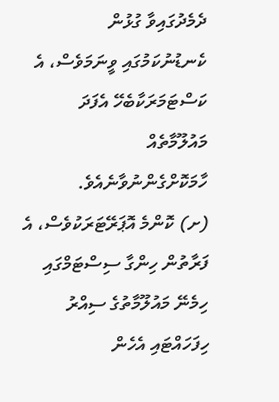ދެމެދުގައިވާ ގުޅުން ކެނޑުނުކަމުގައި ވީނަމަވެސް، އެ ކަސްޓަމަރަކާބެހޭ އެފަދަ މައުލޫމާތެއް ހާމަކޮށްގެންނުވާނެއެވެ.
(ށ) ކޮންމެ އޮޕަރޭޓަރަކުވެސް، އެ ފަރާތުން ހިންގާ ސިސްޓަމްގައި ހިމެނޭ މައުލޫމާތުގެ ސިއްރު ހިފަހައްޓައި އެހެން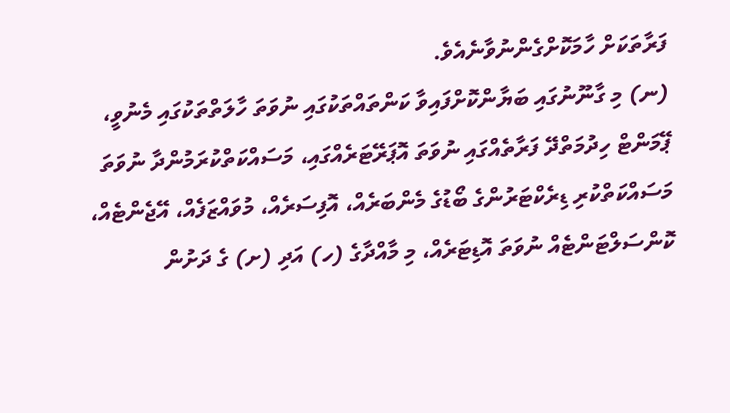ފަރާތަކަށް ހާމަކޮށްގެންނުވާނެއެވެ.
(ނ) މި ގާނޫނުގައި ބަޔާންކޮށްފައިވާ ކަންތައްތަކުގައި ނުވަތަ ހާލަތްތަކުގައި މެނުވީ، ޕޭމަންޓް ހިދުމަތްދޭ ފަރާތެއްގައި ނުވަތަ އޮޕަރޭޓަރެއްގައި، މަސައްކަތްކުރަމުންދާ ނުވަތަ މަސައްކަތްކުރި ޑިރެކްޓަރުންގެ ބޯޑުގެ މެންބަރެއް، އޮފިސަރެއް، މުވައްޒަފެއް، އޭޖެންޓެއް، ކޮންސަލްޓަންޓެއް ނުވަތަ އޮޑިޓަރެއް، މި މާއްދާގެ (ހ) އަދި (ށ) ގެ ދަށުން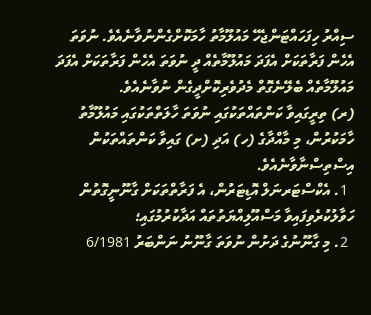ސިއްރު ހިފަހައްޓަންޖެހޭ މައުލޫމާތު ހާމަކޮށްގެންނުވާނެއެވެ. ނުވަތަ އެހެން ފަރާތަކަށް އެފަދަ މައުލޫމާތެއް ދީ ނުވަތަ އެހެން ފަރާތަކަށް އެފަދަ މައުލޫމާތެއް ބެލޭނެގޮތް މެދުވެރިކޮށްދީގެން ނުވާނެއެވެ.
(ރ) ތިރީގައިވާ ކަންތައްތަކުގައި ނުވަތަ ހާލަތްތަކުގައި މައުލޫމާތު ހާމަކުރުން، މި މާއްދާގެ (ހ) އަދި (ށ) ގައިވާ ކަންތައްތަކުން އިސްތިސްނާވާނެއެވެ.
  1. އެކްސްޓަރނަލް އޮޑިޓަރުން، އެ ފަރާތްތަކަށް ގާނޫނީގޮތުން ހަވާލުކުރެވިފައިވާ މަސްއޫލިއްޔަތުތައް އަދާކުރުމުގައި؛
  2. މި ގާނޫނުގެ ދަށުން ނުވަތަ ގާނޫނު ނަންބަރު 6/1981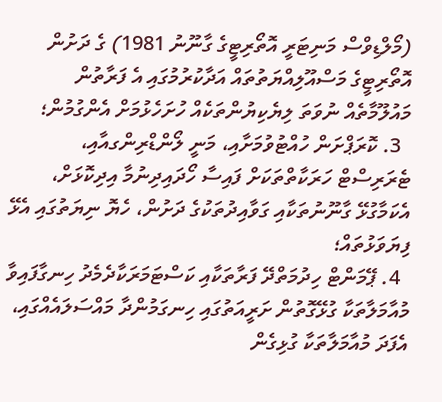(މޯލްޑިވްސް މަނިޓަރީ އޮތޯރިޓީގެ ގާނޫނު 1981) ގެ ދަށުން އޮތޯރިޓީގެ މަސްއޫލިއްޔަތުތައް އަދާކުރުމުގައި އެ ފަރާތުން މައުލޫމާތެއް ނުވަތަ ލިޔެކިޔުންތަކެއް ހުށަހެޅުމަށް އެންގުމުން؛
  3. ކޮރަޕްށަން ހުއްޓުވުމަށާއި، މަނީ ލޯންޑްރިންގއާއި، ޓެރަރިސްޓް ހަރަކާތްތަކަށް ފައިސާ ހޯދައިދިނުމާ އިދިކޮޅަށް، އެކަމާގުޅޭ ގާނޫނުތަކާއި ގަވާއިދުތަކުގެ ދަށުން، ހެޔޮ ނިޔަތުގައި އެޅޭ ފިޔަވަޅުތައް؛
  4. ޕޭމަންޓް ހިދުމަތްދޭ ފަރާތަކާއި ކަސްޓަމަރަކާދެމެދު ހިނގާފައިވާ މުއާމަލާތަކާ ގުޅޭގޮތުން ށަރީއަތުގައި ހިނގަމުންދާ މައްސަލައެއްގައި، އެފަދަ މުއާމަލާތަކާ ގުޅިގެން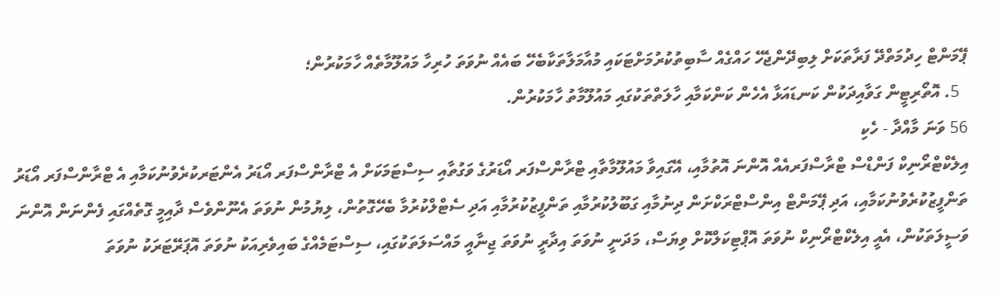ޕޭމަންޓް ހިދުމަތްދޭ ފަރާތަކަށް ލިބިދޭންޖެހޭ ހައްގެއް ސާބިތުކުރުމަށްޓަކައި މުއާމަލާތަކާބެހޭ ބައެއް ނުވަތަ ހުރިހާ މައުލޫމާތެއް ހާމަކުރުން؛
  5. އޮތޯރިޓީން ގަވާއިދަކުން ކަނޑައަޅާ އެހެން ކަންކަމާއި ހާލަތްތަކުގައި މައުލޫމާތު ހާމަކުރުން.
56 ވަނަ މާއްދާ - ހެކި
އިލެކްޓްރޯނިކް ފަންޑްސް ޓްރާސްފަރއެއް އޮންނަ އޮތުމާއި، އޭގައިވާ މައުލޫމާތާއި ޓްރާންސްފަރ އޯޑަރުގެ ވަގުތާއި ސިސްޓަމަކަށް އެ ޓްރާންސްފަރ އޯޑަރު އެންޓަރކުރެވުނުކަމާއި އެ ޓްރާންސްފަރ އޯޑަރު ތަންފީޒުކުރެވުނުކަމާއި، އަދި ޕޭމަންޓް އިންސްޓްރަކްށަން ދިނުމާއި ގަބޫލުކުރުމާއި ތަންފީޒުކުރުމާއި އަދި ސެޓްލްކުރުމާ ބެހޭގޮތުން، ލިޔުމުން ނުވަތަ އެނޫންވެސް ދާއިމީ ގޮތެއްގައި ފެންނަން އޮންނަ ވަސީލަތަކުން، އެއީ އިލެކްޓްރޯނިކް ނުވަތަ އޮޕްޓިކަލްކޮށް ވިޔަސް، މަދަނީ ނުވަތަ އިދާރީ ނުވަތަ ޖިނާއީ މައްސަލަތަކުގައި، ސިސްޓަމެއްގެ ބައިވެރިއަކު ނުވަތަ އޮޕަރޭޓަރަކު ނުވަތަ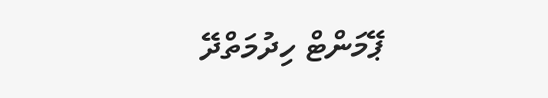ޕޭމަންޓް ހިދުމަތްދޭ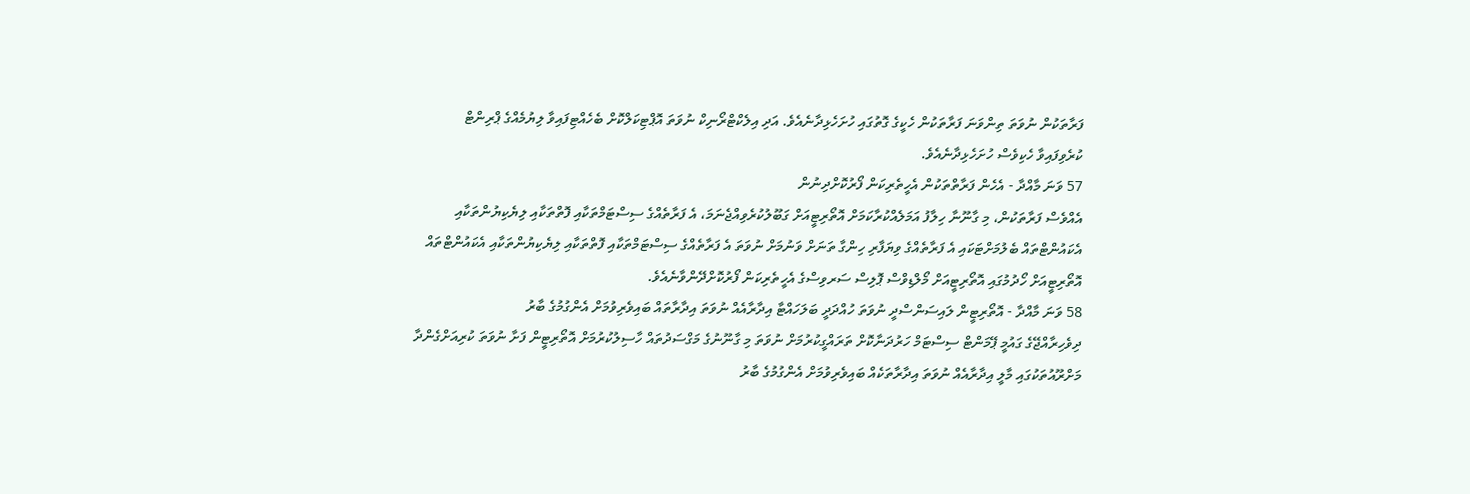ފަރާތަކުން ނުވަތަ ތިންވަނަ ފަރާތަކުން ހެކީގެ ގޮތުގައި ހުށަހެޅިދާނެއެވެ. އަދި އިލެކްޓްރޯނިކް ނުވަތަ އޮޕްޓިކަލްކޮށް ބެހެއްޓިފައިވާ ލިޔުމެއްގެ ޕްރިންޓް ކުރެވިފައިވާ ހެކިވެސް ހުށަހެޅިދާނެއެވެ.
57 ވަނަ މާއްދާ - އެހެން ފަރާތްތަކުން އެހީތެރިކަން ފޯރުކޮށްދިނުން
އެއްވެސް ފަރާތަކުން، މި ގާނޫނާ ހިލާފު އަމަލެއްކުރާކަމަށް އޮތޯރިޓީއަށް ގަބޫލުކުރެވިއްޖެނަމަ، އެ ފަރާތެއްގެ ސިސްޓަމްތަކާއި ފޮތްތަކާއި ލިޔެކިޔުންތަކާއި އެކައުންޓްތައް ބެލުމަށްޓަކައި އެ ފަރާތެއްގެ ވިޔަފާރި ހިންގާ ތަނަށް ވަނުމަށް ނުވަތަ އެ ފަރާތެއްގެ ސިސްޓަމްތަކާއި ފޮތްތަކާއި ލިޔެކިޔުންތަކާއި އެކައުންޓްތައް އޮތޯރިޓީއަށް ހޯދުމުގައި އޮތޯރިޓީއަށް މޯލްޑިވްސް ޕޮލިސް ސަރވިސްގެ އެހީތެރިކަން ފޯރުކޮށްދޭންވާނެއެވެ.
58 ވަނަ މާއްދާ - އޮތޯރިޓީން ލައިސަންސްދީ ނުވަތަ ހުއްދަދީ ބަލަހައްޓާ އިދާރާއެއް ނުވަތަ އިދާރާތައް ބައިވެރިވުމަށް އެންގުމުގެ ބާރު
ދިވެހިރާއްޖޭގެ ގައުމީ ޕޭމަންޓް ސިސްޓަމް ހަރުދަނާކޮށް ތަރައްގީކުރުމަށް ނުވަތަ މި ގާނޫނުގެ މަގްސަދުތައް ހާސިލުކުރުމަށް އޮތޯރިޓީން ފަށާ ނުވަތަ ކުރިއަށްގެންދާ މަށްރޫއުތަކުގައި މާލީ އިދާރާއެއް ނުވަތަ އިދާރާތަކެއް ބައިވެރިވުމަށް އެންގުމުގެ ބާރު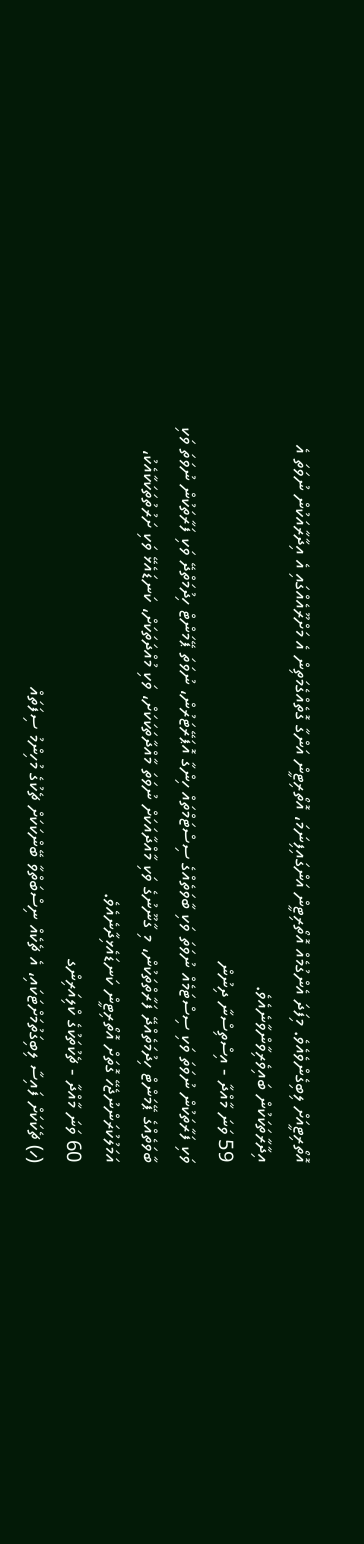އޮތޯރިޓީއަށް ލިބިގެންވެއެވެ. މިފަދަ އެންގުމެއް އޮތޯރިޓީން އަންގައިފިނަމަ، އޮތޯރިޓީން އަންގާ ގޮތެއްގެމަތިން އެ މަށްރޫއެއްގައި އެ އިދާރާއަކުން ނުވަތަ އެ އިދާރާތަކަކުން ބައިވެރިވާންވާނެއެވެ.
59 ވަނަ މާއްދާ - އިސްތިސްނާ ދިނުން
ވަކި ފަރާތަކުން ނުވަތަ ވަކި ސިސްޓަމެއް ނުވަތަ ވަކި ބާވަތެއްގެ ސިސްޓަމްތައް ހިންގާ އޮޕަރޭޓަރުން، ނުވަތަ ޕޭމަންޓް ހިދުމަތްދޭ ވަކި ފަރާތަކުން ނުވަތަ ވަކި ބާވަތެއްގެ ޕޭމަންޓް ހިދުމަތެއްދޭ ފަރާތްތަކުން، މި ގާނޫނުގެ ވަކި މާއްދާއަކަށް ނުވަތަ މާއްދާތަކަކަށް، ވަކި މުއްދަތަކަށް، ކަނޑައެޅޭ ވަކި ށަރުތުތަކަކާއެކު، އަމަލުކުރަންނުޖެހޭ ގޮތަށް އޮތޯރިޓީން ކަނޑައެޅިދާނެއެވެ.
60 ވަނަ މާއްދާ - ޗެކުތަކުގެ ކްލިއަރިންގ
(ހ) ޗެކަކަށް ފައިސާ ލިބިގަތުމަށްޓަކައި، އެ ޗެކެއް ނިސްބަތްވާ ބޭންކަކަށް ޗެކުގެ މުހިންމު ސިފަތައް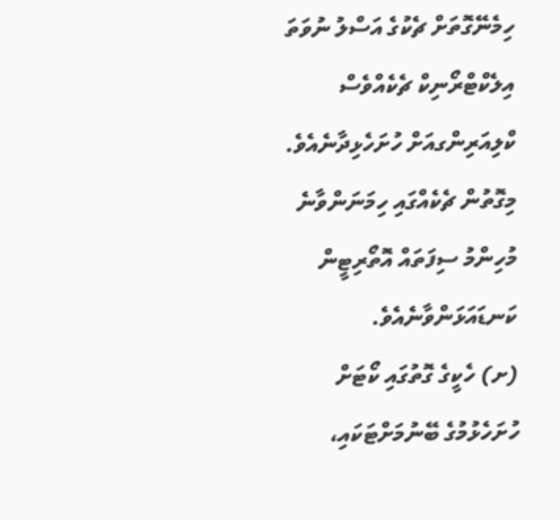ހިމެނޭގޮތަށް ޗެކުގެ އަސްލު ނުވަތަ އިލެކްޓްރޯނިކް ޗެކެއްވެސް ކްލިއަރިންގއަށް ހުށަހެޅިދާނެއެވެ. މިގޮތުން ޗެކެއްގައި ހިމަނަންވާނެ މުހިންމު ސިފަތައް އޮތޯރިޓީން ކަނޑައަޅަންވާނެއެވެ.
(ށ) ހެކީގެ ގޮތުގައި ކޯޓަށް ހުށަހެޅުމުގެ ބޭނުމަށްޓަކައި،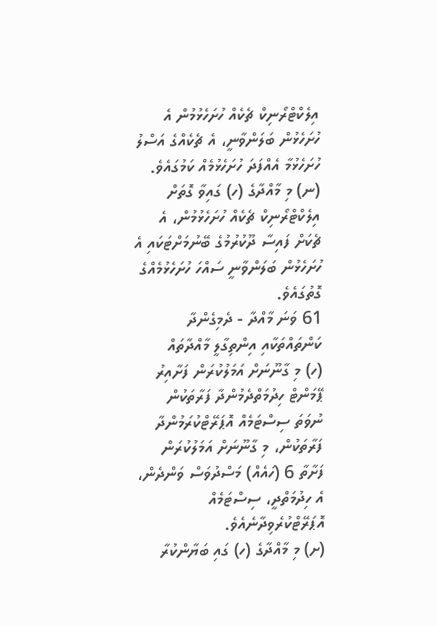އިލެކްޓްރޯނިކް ޗެކެއް ހުށަހެޅުމުން އެ ހުށަހެޅުން ބަލަންވާނީ، އެ ޗެކެއްގެ އަސްލު ހުށަހެޅުމާ އެއްފަދަ ހުށަހެޅުމެއް ކަމުގައެވެ.
(ނ) މި މާއްދާގެ (ހ) ގައިވާ ގޮތަށް އިލެކްޓްރޯނިކް ޗެކެއް ހުށަހެޅުމުން، އެ ޗެކަށް ފައިސާ ދޫކުރުމުގެ ބޭނުމަށްޓަކައި އެ ހުށަހެޅުން ބަލަންވާނީ ސައްހަ ހުށަހެޅުމެއްގެ ގޮތުގައެވެ.
61 ވަނަ މާއްދާ - ދެމިގެންދާ ކަންތައްތަކާއި އިންތިގާލީ މާއްދާތައް
(ހ) މި ގާނޫނަށް އަމަލުކުރަން ފަށާއިރު ޕޭމަންޓް ހިދުމަތްދެމުންދާ ފަރާތަކުން ނުވަތަ ސިސްޓަމެއް އޮޕަރޭޓްކުރަމުންދާ ފަރާތަކުން، މި ގާނޫނަށް އަމަލުކުރަން ފަށާތާ 6 (ހައެއް) މަސްދުވަސް ވަންދެން، އެ ހިދުމަތްދީ، ސިސްޓަމެއް އޮޕަރޭޓްކުރެވިދާނެއެވެ.
(ށ) މި މާއްދާގެ (ހ) ގައި ބަޔާންކުރާ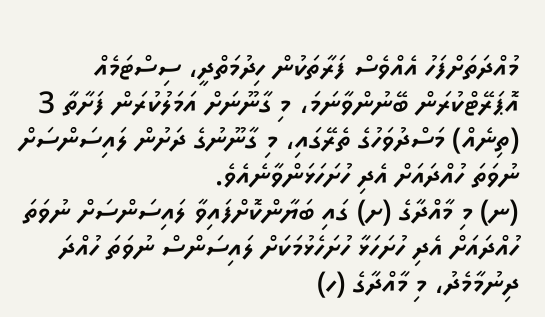މުއްދަތަށްފަހު އެއްވެސް ފަރާތަކުން ހިދުމަތްދީ، ސިސްޓަމެއް އޮޕަރޭޓްކުރަން ބޭނުންވާނަމަ، މި ގާނޫނަށް އަމަލުކުރަން ފަށާތާ 3 (ތިނެއް) މަސްދުވަހުގެ ތެރޭގައި، މި ގާނޫނުގެ ދަށުން ލައިސަންސަށް ނުވަތަ ހުއްދައަށް އެދި ހުށަހަޅަންވާނެއެވެ.
(ނ) މި މާއްދާގެ (ށ) ގައި ބަޔާންކޮށްފައިވާ ލައިސަންސަށް ނުވަތަ ހުއްދައަށް އެދި ހުށަހަޅާ ހުށަހެޅުމަކަށް ލައިސަންސް ނުވަތަ ހުއްދަ ދިނުމާމެދު، މި މާއްދާގެ (ހ)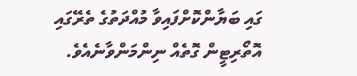ގައި ބަޔާންކޮށްފައިވާ މުއްދަތުގެ ތެރޭގައި އޮތޯރިޓީން ގޮތެއް ނިންމަންވާނެއެވެ.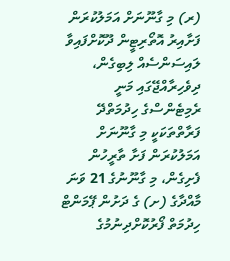(ރ) މި ގާނޫނަށް އަމަލުކުރަން ފަށާއިރު އޮތޯރިޓީން ދޫކޮށްފައިވާ ލައިސަންސެއް ލިބިގެން، ދިވެހިރާއްޖޭގައި މަނީ ރެމިޓެންސްގެ ހިދުމަތްދޭ ފަރާތްތަކަކީ މި ގާނޫނަށް އަމަލުކުރަން ފަށާ ތާރީހުން ފެށިގެން، މި ގާނޫނުގެ 21 ވަނަ މާއްދާގެ (ށ) ގެ ދަށުން ޕޭމަންޓް ހިދުމަތް ފޯރުކޮށްދިނުމުގެ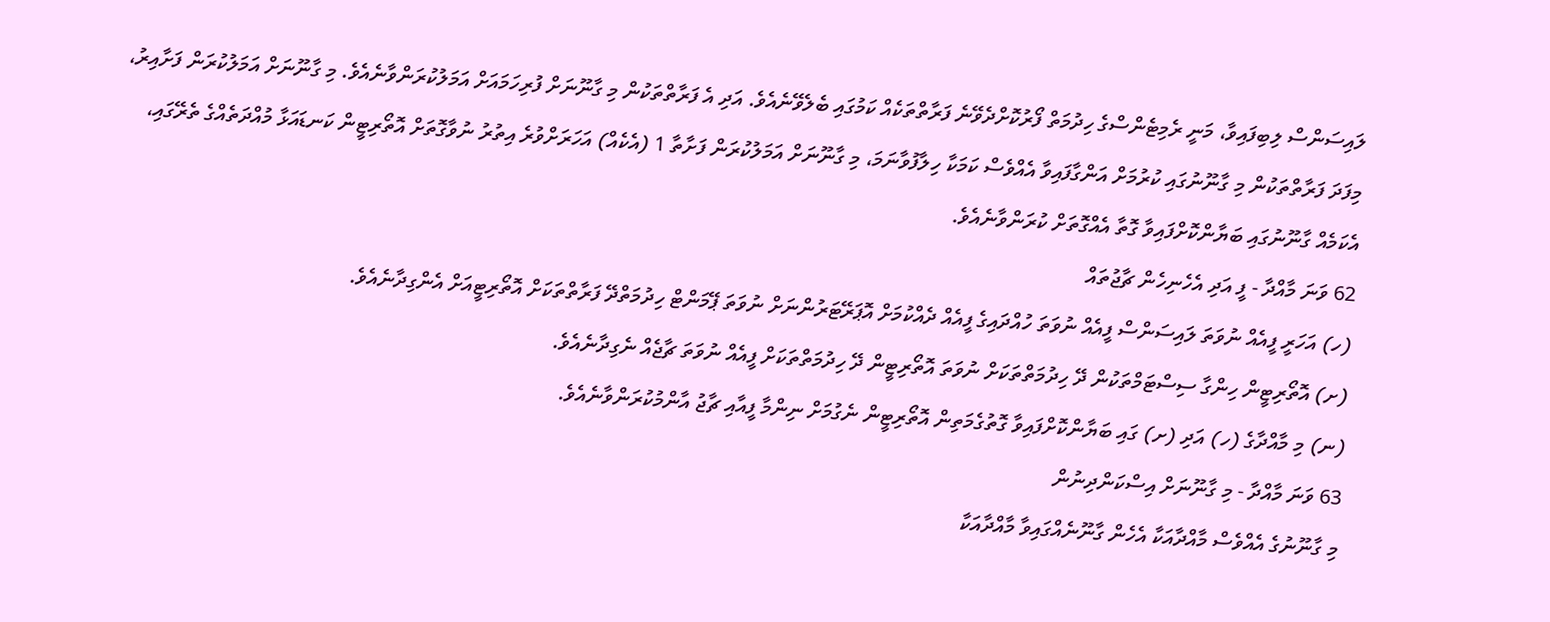ލައިސަންސް ލިބިފައިވާ، މަނީ ރެމިޓެންސްގެ ހިދުމަތް ފޯރުކޮށްދެވޭނެ ފަރާތްތަކެއް ކަމުގައި ބެލެވޭނެއެވެ. އަދި އެ ފަރާތްތަކުން މި ގާނޫނަށް ފުރިހަމައަށް އަމަލުކުރަންވާނެއެވެ. މި ގާނޫނަށް އަމަލުކުރަން ފަށާއިރު، މިފަދަ ފަރާތްތަކުން މި ގާނޫނުގައި ކުރުމަށް އަންގާފައިވާ އެއްވެސް ކަމަކާ ހިލާފުވާނަމަ، މި ގާނޫނަށް އަމަލުކުރަން ފަށާތާ 1 (އެކެއް) އަހަރަށްވުރެ އިތުރު ނުވާގޮތަށް އޮތޯރިޓީން ކަނޑައަޅާ މުއްދަތެއްގެ ތެރޭގައި، އެކަމެއް ގާނޫނުގައި ބަޔާންކޮށްފައިވާ ގޮތާ އެއްގޮތަށް ކުރަންވާނެއެވެ.
62 ވަނަ މާއްދާ - ފީ އަދި އެހެނިހެން ޗާޖުތައް
(ހ) އަހަރީ ފީއެއް ނުވަތަ ލައިސަންސް ފީއެއް ނުވަތަ ހުއްދައިގެ ފީއެއް ދެއްކުމަށް އޮޕަރޭޓަރުންނަށް ނުވަތަ ޕޭމަންޓް ހިދުމަތްދޭ ފަރާތްތަކަށް އޮތޯރިޓީއަށް އެންގިދާނެއެވެ.
(ށ) އޮތޯރިޓީން ހިންގާ ސިސްޓަމްތަކުން ދޭ ހިދުމަތްތަކަށް ނުވަތަ އޮތޯރިޓީން ދޭ ހިދުމަތްތަކަށް ފީއެއް ނުވަތަ ޗާޖެއް ނެގިދާނެއެވެ.
(ނ) މި މާއްދާގެ (ހ) އަދި (ށ) ގައި ބަޔާންކޮށްފައިވާ ގޮތުގެމަތިން އޮތޯރިޓީން ނެގުމަށް ނިންމާ ފީއާއި ޗާޖު އާންމުކުރަންވާނެއެވެ.
63 ވަނަ މާއްދާ - މި ގާނޫނަށް އިސްކަންދިނުން
މި ގާނޫނުގެ އެއްވެސް މާއްދާއަކާ އެހެން ގާނޫނެއްގައިވާ މާއްދާއަކާ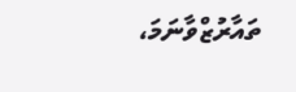ތައާރުޒްވާނަމަ،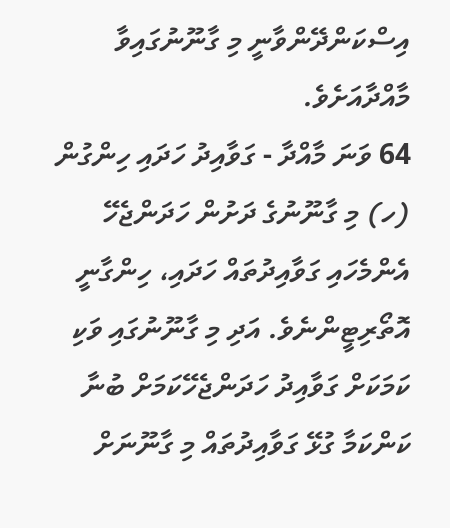އިސްކަންދޭންވާނީ މި ގާނޫނުގައިވާ މާއްދާއަށެވެ.
64 ވަނަ މާއްދާ - ގަވާއިދު ހަދައި ހިންގުން
(ހ) މި ގާނޫނުގެ ދަށުން ހަދަންޖެހޭ އެންމެހައި ގަވާއިދުތައް ހަދައި، ހިންގާނީ އޮތޯރިޓީންނެވެ. އަދި މި ގާނޫނުގައި ވަކި ކަމަކަށް ގަވާއިދު ހަދަންޖެހޭކަމަށް ބުނާ ކަންކަމާ ގުޅޭ ގަވާއިދުތައް މި ގާނޫނަށް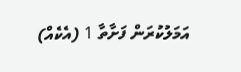އަމަލުކުރަން ފަށާތާ 1 (އެކެއް)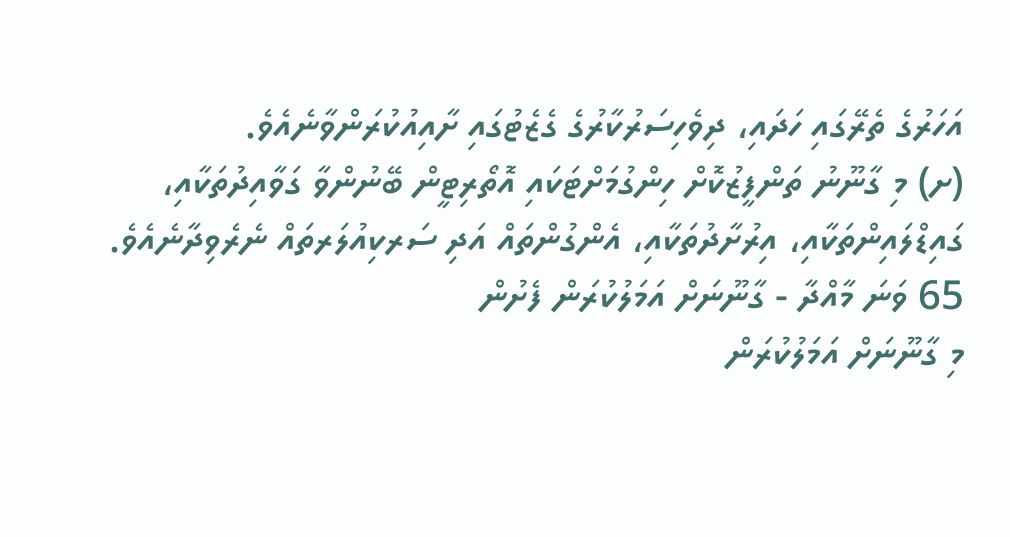އަހަރުގެ ތެރޭގައި ހަދައި، ދިވެހިސަރުކާރުގެ ގެޒެޓުގައި ށާއިއުކުރަންވާނެއެވެ.
(ށ) މި ގާނޫނު ތަންފީޒުކޮށް ހިންގުމަށްޓަކައި އޮތޯރިޓީން ބޭނުންވާ ގަވާއިދުތަކާއި، ގައިޑްލައިންތަކާއި، އިރުށާދުތަކާއި، އެންގުންތައް އަދި ސަރކިއުލަރތައް ނެރެވިދާނެއެވެ.
65 ވަނަ މާއްދާ - ގާނޫނަށް އަމަލުކުރަން ފެށުން
މި ގާނޫނަށް އަމަލުކުރަން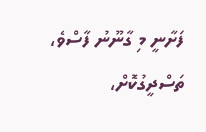ފަށާނީ މި ގާނޫނު ފާސްވެ، ތަސްދީގުކޮށް،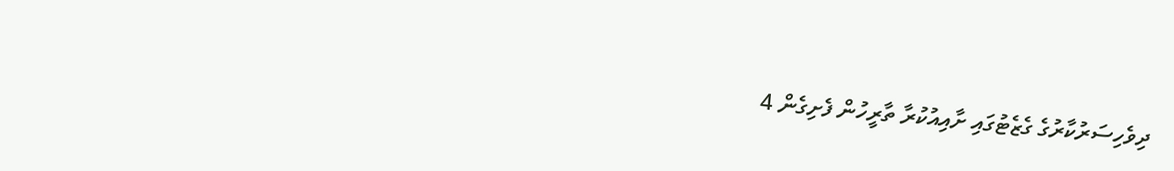ދިވެހިސަރުކާރުގެ ގެޒެޓުގައި ށާއިއުކުރާ ތާރީހުން ފެށިގެން 4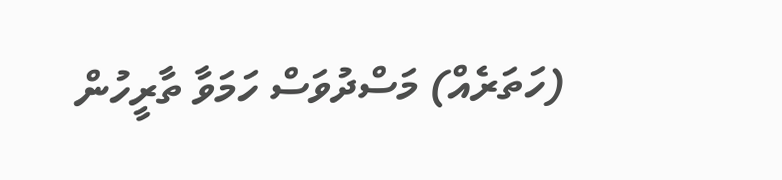(ހަތަރެއް) މަސްދުވަސް ހަމަވާ ތާރީހުން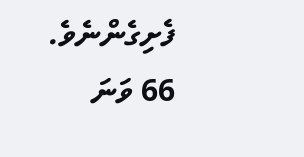ފެށިގެންނެވެ.
66 ވަނަ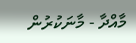މާއްދާ - މާނަކުރުން